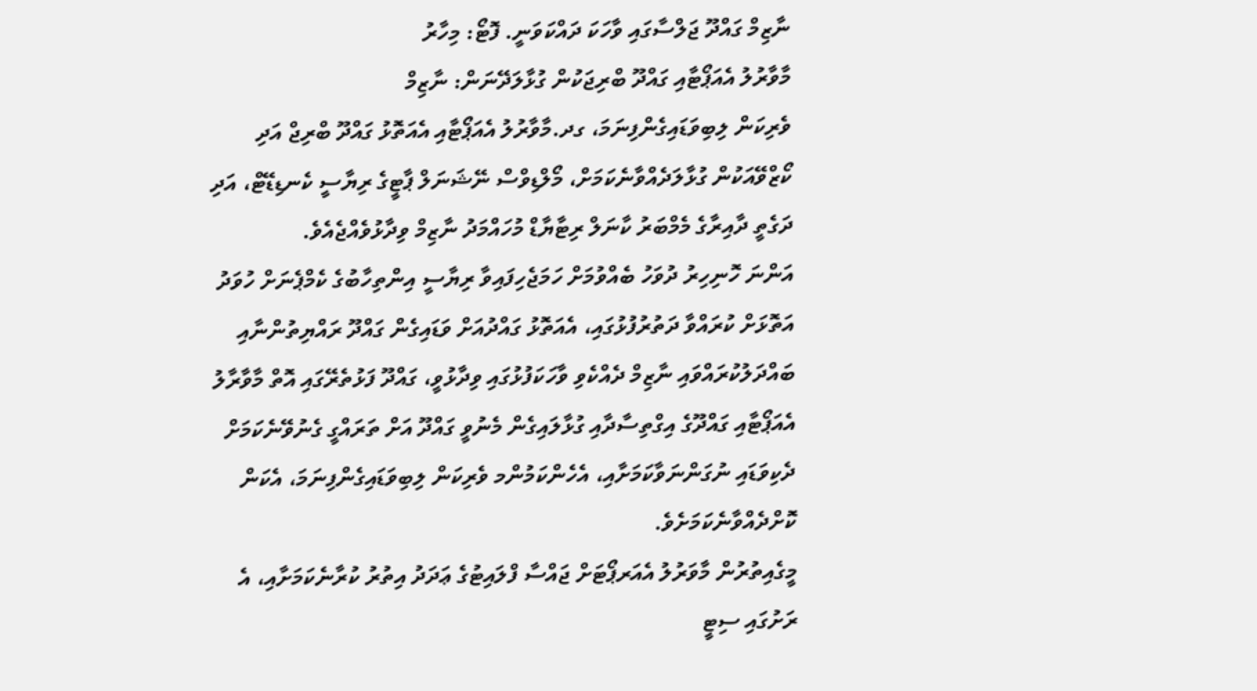ނާޒިމް ގައްދޫ ޖަލްސާގައި ވާހަކަ ދައްކަވަނީ. ފޮޓޯ: މިހާރު
މާވާރުލު އެއަޕޯޓާއި ގައްދޫ ބްރިޖަކުން ގުޅާލަދޭނަން: ނާޒިމް
ވެރިކަން ލިބިވަޑައިގެންފިނަމަ، ގދ.މާވާރުލު އެއަޕޯޓާއި އެއަތޮޅު ގައްދޫ ބްރިޖް އަދި ކޯޒްވޭއަކުން ގުޅާލަދެއްވާނެކަމަށް، މޯލްޑިވްސް ނޭޝަނަލް ޕާޓީގެ ރިޔާސީ ކެނޑިޑޭޓް، އަދި ދަގެތީ ދާއިރާގެ މެމްބަރު ކާނަލް ރިޓާޔާޑް މުހައްމަދު ނާޒިމް ވިދާޅުވެއްޖެއެވެ.
އަންނަ ހޮނިހިރު ދުވަހު ބެއްވުމަށް ހަމަޖެހިފައިވާ ރިޔާސީ އިންތިހާބުގެ ކެމްޕެނަށް ހުވަދު އަތޮޅަށް ކުރައްވާ ދަތުރުފުޅުގައި، އެއަތޮޅު ގައްދުއަށް ވަޑައިގެން ގައްދޫ ރައްޔިތުންނާއި ބައްދަލުކުރައްވައި ނާޒިމް ދެއްކެވި ވާހަކަފުޅުގައި ވިދާޅުވީ، ގައްދޫ ފަޅުތެރޭގައި އޮތް މާވާރާލު އެއަޕޯޓާއި ގައްދޫގެ އިގްތިސާދާއި ގުޅާލައިގެން މެނުވީ ގައްދޫ އަށް ތަރައްގީ ގެނުވޭނެކަމަށް ދެކިވަޑައި ނުގަންނަވާކަމަށާއި، އެހެންކަމުންމ ވެރިކަން ލިބިވަޑައިގެންފިނަމަ، އެކަން ކޮށްދެއްވާނެކަމަށެވެ.
މީގެއިތުރުން މާވަރުލު އެއަރޕޯޓަށް ޖައްސާ ފްލައިޓުގެ ޢަދަދު އިތުރު ކުރާނެކަމަށާއި، އެ ރަށުގައި ސިޓީ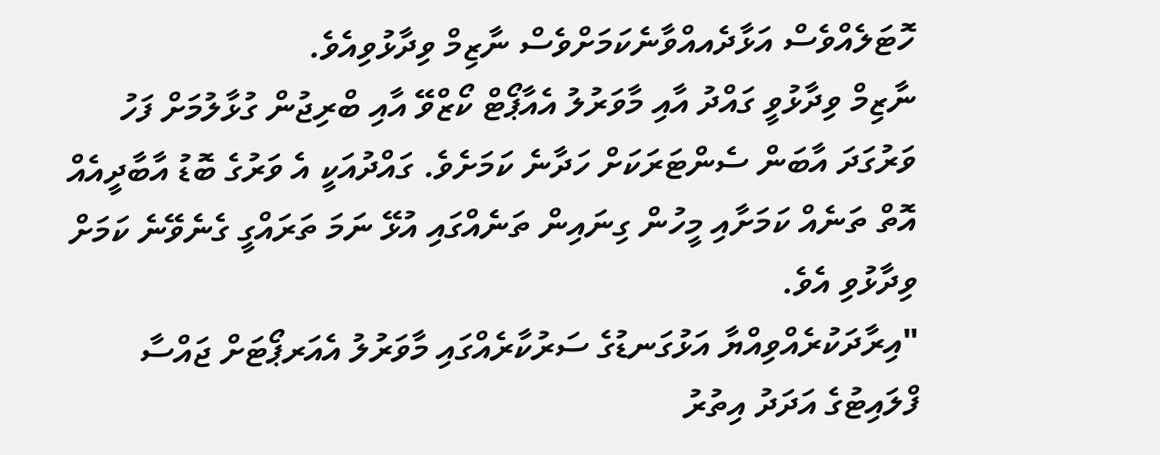ހޮޓަލެއްވެސް އަޅާދެއއްވާނެކަމަށްވެސް ނާޒިމް ވިދާޅުވިއެވެ.
ނާޒިމް ވިދާޅުވީ ގައްދު އާއި މާވަރުލު އެއާޕޯޓް ކޯޒްވޭ އާއި ބްރިޖުން ގުޅާލުމަށް ފަހު ވަރުގަދަ އާބަން ސެންޓަރަކަށް ހަދާނެ ކަމަށެވެ. ގައްދުއަކީ އެ ވަރުގެ ބޮޑު އާބާދީއެއް އޮތް ތަނެއް ކަމަށާއި މީހުން ގިނައިން ތަނެއްގައި އުޅޭ ނަމަ ތަރައްގީ ގެނެވޭނެ ކަމަށް ވިދާޅުވި އެވެ.
"އިރާދަކުރެއްވިއްޔާ އަޅުގަނޑުގެ ސަރުކާރެއްގައި މާވަރުލު އެއަރޕޯޓަށް ޖައްސާ ފްލައިޓުގެ އަދަދު އިތުރު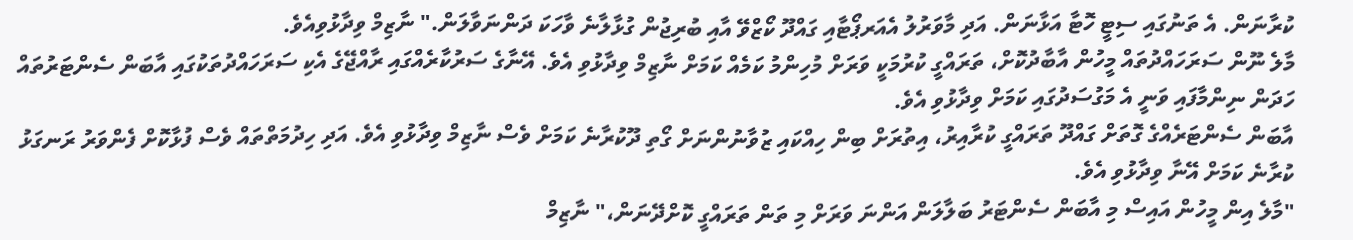ކުރާނަން. އެ ތަނުގައި ސިޓީ ހޮޓާ އަޅާނަން. އަދި މާވަރުލު އެއަރޕޯޓާއި ގައްދޫ ކޯޒްވޭ އާއި ބުރިޖުން ގުޅާލާނެ ވާހަކަ ދަންނަވާލަން." ނާޒިމް ވިދާޅުވިއެވެ.
މާލެ ނޫން ސަރަހައްދުތައް މީހުން އާބާދުކޮށް، ތަރައްގީ ކުރުމަކީ ވަރަށް މުހިންމު ކަމެއް ކަމަށް ނާޒިމް ވިދާޅުވި އެވެ. އޭނާގެ ސަރުކާރެއްގައި ރާއްޖޭގެ އެކި ސަރަހައްދުތަކުގައި އާބަން ސެންޓަރުތައް ހަދަން ނިންމާފައި ވަނީ އެ މަގުސަދުގައި ކަމަށް ވިދާޅުވި އެވެ.
އާބަން ސެންޓަރެއްގެ ގޮތަށް ގައްދޫ ތަރައްގީ ކުރާއިރު، އިތުރަށް ބިން ހިއްކައި ޒުވާނުންނަށް ގޯތި ދޫކުރާނެ ކަމަށް ވެސް ނާޒިމް ވިދާޅުވި އެވެ. އަދި ހިދުމަތްތައް ވެސް ފުޅާކޮށް ފެންވަރު ރަނގަޅު ކުރާނެ ކަމަށް އޭނާ ވިދާޅުވި އެވެ.
"މާލެ އިން މީހުން އައިސް މި އާބަން ސެންޓަރު ބަލާލަން އަންނަ ވަރަށް މި ތަން ތަރައްގީ ކޮށްދޭނަން،" ނާޒިމް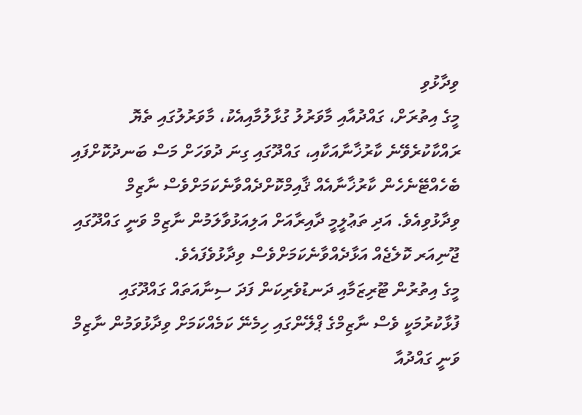ވިދާޅުވި
މީގެ އިތުރަށް، ގައްދުއާއި މާވަރުލު ގުޅާލުމާއިއެކު، މާވަރުލުގައި ތެޔޮ ރައްކާކުރެވޭނެ ކާރުޚާނާއަކާއި، ގައްދޫގައި ގިނަ ދުވަހަށް މަސް ބަނދުކޮށްފައި ބެހެއްޓޭނެހެން ކާރުޚާނާއެއް ޤާއިމްކޮށްދެއްވާނެކަމަށްވެސް ނާޒިމް ވިދާޅުވިއެވެ. އަދި ތަޢުލީމީ ދާއިރާއަށް އަލިއަޅުވާލަމުން ނާޒިމް ވަނީ ގައްދޫގައި ޖޫނިއަރ ކޮލެޖެއް އަޅާދެއްވާނެކަމަށްވެސް ވިދާޅުވެފައެވެ.
މީގެ އިތުރުން ޓޫރިޒަމާއި ދަނޑުވެރިކަން ފަދަ ސިނާއަތައް ގައްދޫގައި ފުޅާކުރުމަކީ ވެސް ނާޒިމްގެ ޕްލޭންގައި ހިމެނޭ ކަމެއްކަމަށް ވިދާޅުވަމުން ނާޒިމް ވަނީ ގައްދުއާ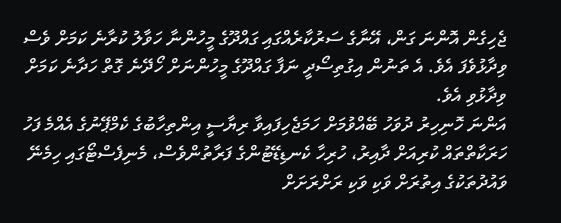ޖެހިގެން އޮންނަ ގަން، އޭނާގެ ސަރުކާރެއްގައި ގައްދޫގެ މީހުންނާ ހަވާލު ކުރާނެ ކަމަށް ވެސް ވިދާޅުވެފަ އެވެ. އެ ތަނުން އިގުތިސޯދީ ނަފާ ގައްދޫގެ މީހުންނަށް ހޯދޭނެ ގޮތް ހަދާނެ ކަމަށް ވިދާޅުވި އެވެ.
އަންނަ ހޮނިހިރު ދުވަހު ބޭއްވުމަށް ހަމަޖެހިފައިވާ ރިޔާސީ އިންތިހާބުގެ ކެމްޕޭނުގެ އެއްމެ ފަހު ހަރަކާތްތައް ކުރިއަށް ދާއިރު، ހުރިހާ ކެނޑިޑޭޓުންގެ ފަރާތުންވެސް، މެނިފެސްޓޯގައި ހިމެނޭ ވައުދުތަކުގެ އިތުރަށް ވަކި ވަކި ރަށްރަށަށް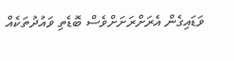ވަޑައިގެން އެރަށްރަށަށްވެސް ބޮޑެތި ވައުދުތަކެއް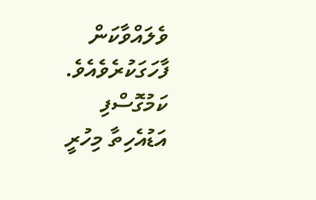ވެލައްވާކަން ފާހަގަކުރެވެއެވެ.
ކަމުގޮސްފި
އަޑުއެހިތާ މިހުރީ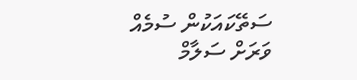ސަތޭކައަކުން ސުމެއް
ވަރަށް ސަލާމް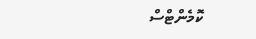ކޮމެންޓްސް